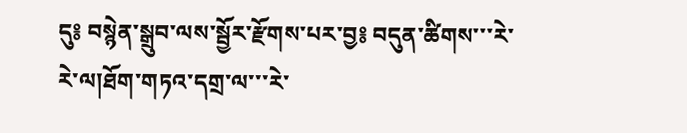དུ༔ བསྙེན་སྒྲུབ་ལས་སྦྱོར་རྫོགས་པར་བྱ༔ བདུན་ཚིགས་་་རེ་རེ་ལ།ཐོག་གཏའ་དགྲ་ལ་་་རེ་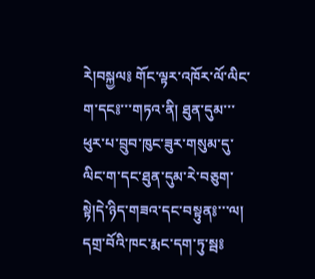རེ།བསྐྱལ༔ གོང་ལྟར་འཁོར་ལོ་ལིང་ག་དང༔་་་གཏའ་ནི། ཐུན་དུམ་་་ཕུར་པ་བྲུབ་ཁུང་ཟུར་གསུམ་དུ་ལིང་ག་དང་ཐུན་དུམ་རེ་བཅུག་སྟེ།དེ་ཉིད་གཟའ་དང་བསྟུན༔་་་ལ། དགྲ་བོའི་ཁང་རྨང་དག་ཏུ་སྦ༔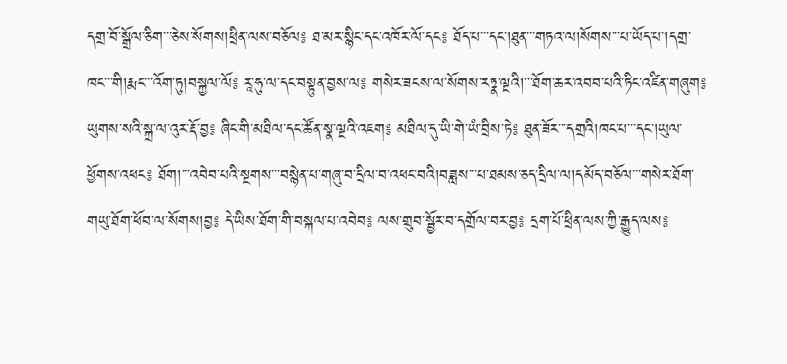དགྲ་བོ་སྒྲོལ་ཅིག་་་ཅེས་སོགས།ཕྲིན་ལས་བཅོལ༔ ཐ་མར་སྙིང་དང་འཁོར་ལོ་དང༔ ཐོད་པ་་་དང་།ཐུན་་་གཏའ་ལ།སོགས་་་པ་ཡོད་པ་།དགྲ་ཁང་་་གི།རྨང་་་འོག་ཏུ།བསྐྱལ་ལོ༔ རཱ་ཧུ་ལ་དང་བསྟུན་བྱས་ལ༔ གསེར་ཟངས་ལ་སོགས་རཏྣ་ལྔའི།་་་ཐོག་ཆར་འབབ་པའི་ཏིང་འཛིན་གཞུག༔ ཡུགས་སའི་སྐྲ་ལ་འུར་རྡོ་བྱ༔ ཞིང་གི་མཐིལ་དང་ཚོན་སྣ་ལྔའི་འཇག༔ མཐིལ་དུ་ཡི་གེ་ཡཾ་བྲིས་ཏེ༔ ཐུན་ཟོར་་་དགྲའི།ཁང་པ་་་དང་།ཡུལ་ཕྱོགས་འཕང༔ ཐོག།་་་འབེབ་པའི་སྔགས་་་བསྙེན་པ་གཞུ་བ་དྲིལ་བ་འཕང་བའི།བཟླས་་་པ་ཐམས་ཅད་དྲིལ་ལ།དམོད་བཅོལ་་་གསེར་ཐོག་གཡུ་ཐོག་ཕོབ་ལ་སོགས།བྱ༔ དེ་ཡིས་ཐོག་གི་བསྐལ་པ་འབེབ༔ ལས་གྲུབ་སྦྱོར་བ་དགྲོལ་བར་བྱ༔ དྲག་པོ་ཕྲིན་ལས་ཀྱི་རྒྱུད་ལས༔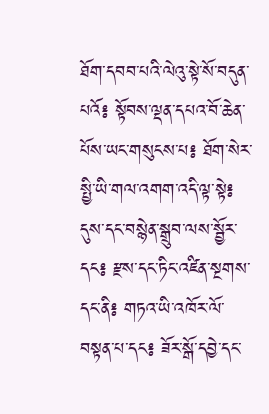ཐོག་དབབ་པའི་ལེའུ་སྟེ་སོ་བདུན་པའོ༔ སྟོབས་ལྡན་དཔའ་བོ་ཆེན་པོས་ཡང་གསུངས་པ༔ ཐོག་སེར་སྤྱི་ཡི་གལ་འགག་འདི་ལྟ་སྟེ༔ དུས་དང་བསྙེན་སྒྲུབ་ལས་སྦྱོར་དང༔ རྫས་དང་ཏིང་འཛིན་སྔགས་དང་ནི༔ གཏའ་ཡི་འཁོར་ལོ་བསྟན་པ་དང༔ ཟོར་སྒོ་དབྱེ་དང་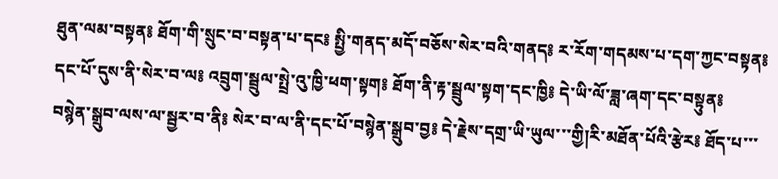ཐུན་ལམ་བསྟན༔ ཐོག་གི་སྲུང་བ་བསྟན་པ་དང༔ སྤྱི་གནད་མདོ་བཅོས་སེར་བའི་གནད༔ ར་རོག་གདམས་པ་དག་ཀྱང་བསྟན༔ དང་པོ་དུས་ནི་སེར་བ་ལ༔ འབྲུག་སྦྲུལ་སྤྲེ་འུ་ཁྱི་ཕག་སྟག༔ ཐོག་ནི་རྟ་སྦྲུལ་སྟག་དང་ཁྱི༔ དེ་ཡི་ལོ་ཟླ་ཞག་དང་བསྟུན༔ བསྙེན་སྒྲུབ་ལས་ལ་སྦྱར་བ་ནི༔ སེར་བ་ལ་ནི་དང་པོ་བསྙེན་སྒྲུབ་བྱ༔ དེ་རྗེས་དགྲ་ཡི་ཡུལ་་་གྱི།རི་མཐོན་པོའི་རྩེར༔ ཐོད་པ་་་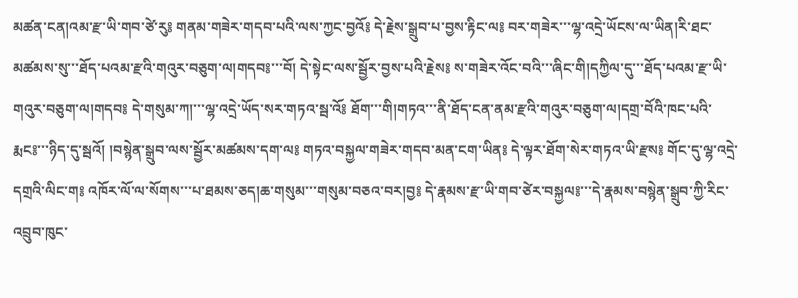མཚན་ངན།འམ་རྫ་ཡི་གབ་ཙེ་རུ༔ གནམ་གཟེར་གདབ་པའི་ལས་ཀྱང་བྱའོ༔ དེ་རྗེས་སྒྲུབ་པ་བྱས་རྟིང་ལ༔ བར་གཟེར་་་ལྷ་འདྲེ་ཡོངས་ལ་ཡིན།རི་ཐང་མཚམས་སུ་་་ཐོད་པའམ་རྫའི་གའུར་བཅུག་ལ།གདབ༔་་་བོ། དེ་སྟེང་ལས་སྦྱོར་བྱས་པའི་རྗེས༔ ས་གཟེར་འོང་བའི་་་ཞིང་གི།དཀྱིལ་དུ་་་ཐོད་པའམ་རྫ་ཡི་གའུར་བཅུག་ལ།གདབ༔ དེ་གསུམ་ཀ།་་་ལྷ་འདྲེ་ཡོད་སར་གཏའ་སྦ་འོ༔ ཐོག་་་གི།གཏའ་་་ནི་ཐོད་ངན་ནམ་རྫའི་གའུར་བཅུག་ལ།དགྲ་བོའི་ཁང་པའི་རྨང༔་་་ཉིད་དུ་སྦའོ། །བསྙེན་སྒྲུབ་ལས་སྦྱོར་མཚམས་དག་ལ༔ གཏའ་བསྐྱལ་གཟེར་གདབ་མན་ངག་ཡིན༔ དེ་ལྟར་ཐོག་སེར་གཏའ་ཡི་རྫས༔ གོང་དུ་ལྷ་འདྲེ་དགྲའི་ལིང་ག༔ འཁོར་ལོ་ལ་སོགས་་་པ་ཐམས་ཅད།ཆ་གསུམ་་་གསུམ་བཅའ་བར།བྱ༔ དེ་རྣམས་རྫ་ཡི་གབ་ཙེར་བསྐྱལ༔་་་དེ་རྣམས་བསྙེན་སྒྲུབ་ཀྱི་རིང་འབྲུབ་ཁུང་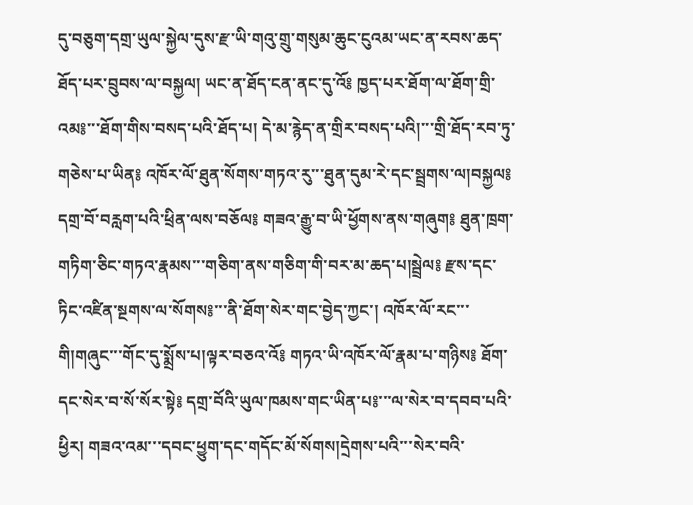དུ་བཅུག་དགྲ་ཡུལ་སྐྱེལ་དུས་རྫ་ཡི་གའུ་གྲུ་གསུམ་ཆུང་ངུའམ་ཡང་ན་རབས་ཆད་ཐོད་པར་བྲུབས་ལ་བསྐྱལ། ཡང་ན་ཐོད་ངན་ནང་དུ་འོ༔ ཁྱད་པར་ཐོག་ལ་ཐོག་གྲི་འམ༔་་་ཐོག་གིས་བསད་པའི་ཐོད་པ། དེ་མ་རྙེད་ན་གྲིར་བསད་པའི།་་་གྲི་ཐོད་རབ་ཏུ་གཅེས་པ་ཡིན༔ འཁོར་ལོ་ཐུན་སོགས་གཏའ་རུ་་་ཐུན་དུམ་རེ་དང་སྦྲགས་ལ།བསྐྱལ༔ དགྲ་བོ་བརླག་པའི་ཕྲིན་ལས་བཅོལ༔ གཟའ་རྒྱུ་བ་ཡི་ཕྱོགས་ནས་གཞུག༔ ཐུན་ཁྲག་གཏིག་ཅིང་གཏའ་རྣམས་་་གཅིག་ནས་གཅིག་གི་བར་མ་ཆད་པ།སྦྲེལ༔ རྫས་དང་ཏིང་འཛིན་སྔགས་ལ་སོགས༔་་་ནི་ཐོག་སེར་གང་བྱེད་ཀྱང་། འཁོར་ལོ་རང་་་གི།གཞུང་་་གོང་དུ་སྨྲོས་པ།ལྟར་བཅའ་འོ༔ གཏའ་ཡི་འཁོར་ལོ་རྣམ་པ་གཉིས༔ ཐོག་དང་སེར་བ་སོ་སོར་སྟེ༔ དགྲ་བོའི་ཡུལ་ཁམས་གང་ཡིན་པ༔་་་ལ་སེར་བ་དབབ་པའི་ཕྱིར། གཟའ་འམ་་་དབང་ཕྱུག་དང་གདོང་མོ་སོགས།དྲེགས་པའི་་་སེར་བའི་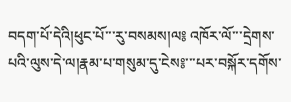བདག་པོ་དེའི།ཕུང་པོ་་་རུ་བསམས།ལ༔ འཁོར་ལོ་་་དྲེགས་པའི་ལུས་དེ་ལ།རྣམ་པ་གསུམ་དུ་ངེས༔་་་པར་བསྐོར་དགོས་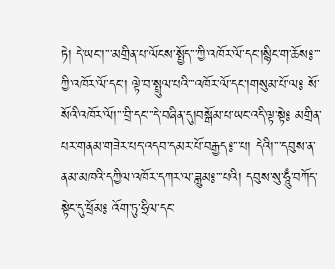ཏེ། དེ་ཡང་།་་་མགྲིན་པ་ལོངས་སྤྱོད་་་ཀྱི་འཁོར་ལོ་དང་།སྙིང་ག་ཆོས༔་་་ཀྱི་འཁོར་ལོ་དང་། ལྟེ་བ་སྤྲུལ་པའི་་་འཁོར་ལོ་དང་།གསུམ་པོ་ལ༔ སོ་སོའི་འཁོར་ལོ།་་་བྲི་དང་་་དེ་བཞིན་དུ།བསྒོམ་པ་ཡང་འདི་ལྟ་སྟེ༔ མགྲིན་པར་གནམ་གཟེར་པད་འདབ་དམར་པོ་བརྒྱད༔་་་པ། དེའི།་་་དབུས་ན་ནམ་མཁའི་དཀྱིལ་འཁོར་དཀར་ལ་ཟླུམ༔་་་པའི། དབུས་སུ་ཧཱུྃ་བཀོད་སྟེང་དུ་ཕྲོམ༔ འོག་ཏུ་ཧྲིལ་དང་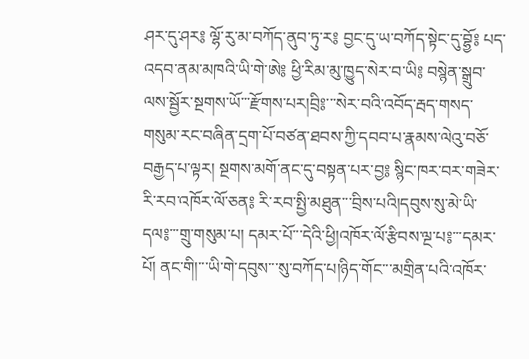ཤར་དུ་ཤར༔ ལྷོ་རུ་མ་བཀོད་ནུབ་ཏུ་ར༔ བྱང་དུ་ཡ་བཀོད་སྟེང་དུ་བྷྱོ༔ པད་འདབ་ནམ་མཁའི་ཡི་གེ་ཨེ༔ ཕྱི་རིམ་མུ་ཁྱུད་སེར་བ་ཡི༔ བསྙེན་སྒྲུབ་ལས་སྦྱོར་སྔགས་ཡོ་་་རྫོགས་པར།བྲི༔་་་སེར་བའི་འབོད་རྦད་གསད་གསུམ་རང་བཞིན་དྲག་པོ་བཙན་ཐབས་ཀྱི་དབབ་པ་རྣམས་ལེའུ་བཅོ་བརྒྱད་པ་ལྟར། སྔགས་མགོ་ནང་དུ་བསྟན་པར་བྱ༔ སྙིང་ཁར་བར་གཟེར་རི་རབ་འཁོར་ལོ་ཅན༔ རི་རབ་སྤྱི་མཐུན་་་བྲིས་པའི།དབུས་སུ་མེ་ཡི་དལ༔་་་གྲུ་གསུམ་པ། དམར་པོ་་་དེའི་ཕྱི།འཁོར་ལོ་རྩིབས་ལྔ་པ༔་་་དམར་པོ། ནང་གི།་་་ཡི་གེ་དབུས་་་སུ་བཀོད་པ།ཉིད་གོང་་་མགྲིན་པའི་འཁོར་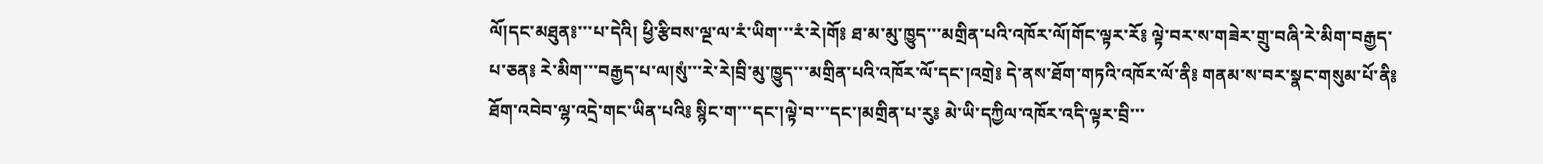ལོ།དང་མཐུན༔་་་པ་དེའི། ཕྱི་རྩིབས་ལྔ་ལ་རཾ་ཡིག་་་རཾ་རེ།གོ༔ ཐ་མ་མུ་ཁྱུད་་་མགྲིན་པའི་འཁོར་ལོ།གོང་ལྟར་རོ༔ ལྟེ་བར་ས་གཟེར་གྲུ་བཞི་རེ་མིག་བརྒྱད་པ་ཅན༔ རེ་མིག་་་བརྒྱད་པ་ལ།སུཾ་་་རེ་རེ།བྲི་མུ་ཁྱུད་་་མགྲིན་པའི་འཁོར་ལོ་དང་།འགྲེ༔ དེ་ནས་ཐོག་གཏའི་འཁོར་ལོ་ནི༔ གནམ་ས་བར་སྣང་གསུམ་པོ་ནི༔ ཐོག་འབེབ་ལྷ་འདྲེ་གང་ཡིན་པའི༔ སྙིང་ག་་་དང་།ལྟེ་བ་་་དང་།མགྲིན་པ་རུ༔ མེ་ཡི་དཀྱིལ་འཁོར་འདི་ལྟར་བྲི་་་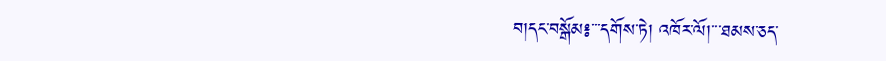བ།དང་བསྒོམ༔་་་དགོས་ཏེ། འཁོར་ལོ།་་་ཐམས་ཅད་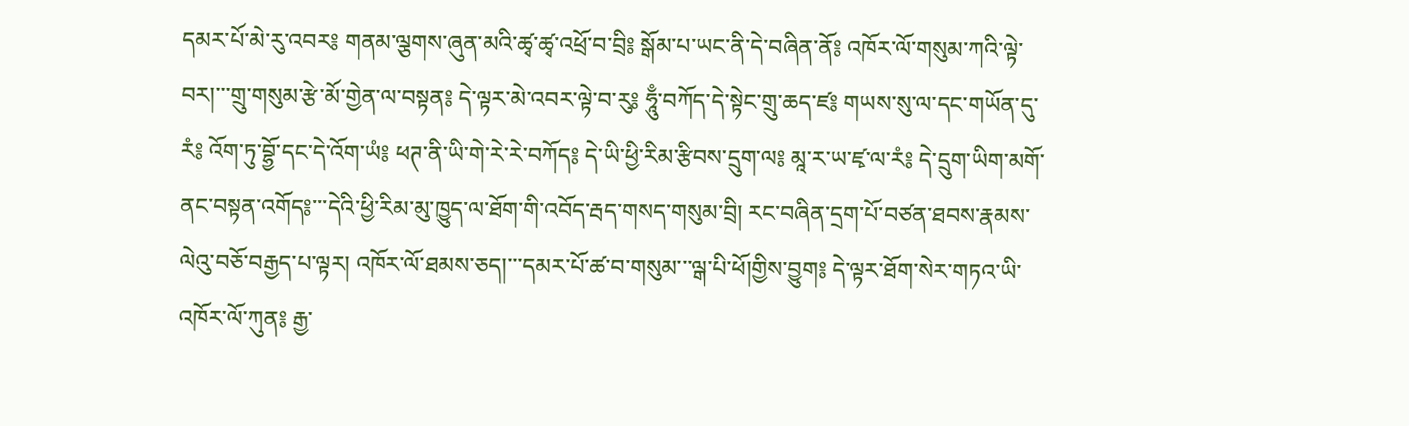དམར་པོ་མེ་རུ་འབར༔ གནམ་ལྕགས་ཞུན་མའི་ཚྭ་ཚྭ་འཕྲོ་བ་བྲི༔ སྒོམ་པ་ཡང་ནི་དེ་བཞིན་ནོ༔ འཁོར་ལོ་གསུམ་ཀའི་ལྟེ་བར།་་་གྲུ་གསུམ་རྩེ་མོ་གྱེན་ལ་བསྟན༔ དེ་ལྟར་མེ་འབར་ལྟེ་བ་རུ༔ ཧཱུྃ་བཀོད་དེ་སྟེང་གྲུ་ཆད་ཛ༔ གཡས་སུ་ལ་དང་གཡོན་དུ་རཾ༔ འོག་ཏུ་བྷྱོ་དང་དེ་འོག་ཡཾ༔ ཕཊ་ནི་ཡི་གེ་རེ་རེ་བཀོད༔ དེ་ཡི་ཕྱི་རིམ་རྩིབས་དྲུག་ལ༔ མཱ་ར་ཡ་ཛྭ་ལ་རཾ༔ དེ་དྲུག་ཡིག་མགོ་ནང་བསྟན་འགོད༔་་་དེའི་ཕྱི་རིམ་མུ་ཁྱུད་ལ་ཐོག་གི་འབོད་རྦད་གསད་གསུམ་བྲི། རང་བཞིན་དྲག་པོ་བཙན་ཐབས་རྣམས་ལེའུ་བཅོ་བརྒྱད་པ་ལྟར། འཁོར་ལོ་ཐམས་ཅད།་་་དམར་པོ་ཚ་བ་གསུམ་་་ལྒ་པི་ཕོ།གྱིས་བྱུག༔ དེ་ལྟར་ཐོག་སེར་གཏའ་ཡི་འཁོར་ལོ་ཀུན༔ རྒྱ་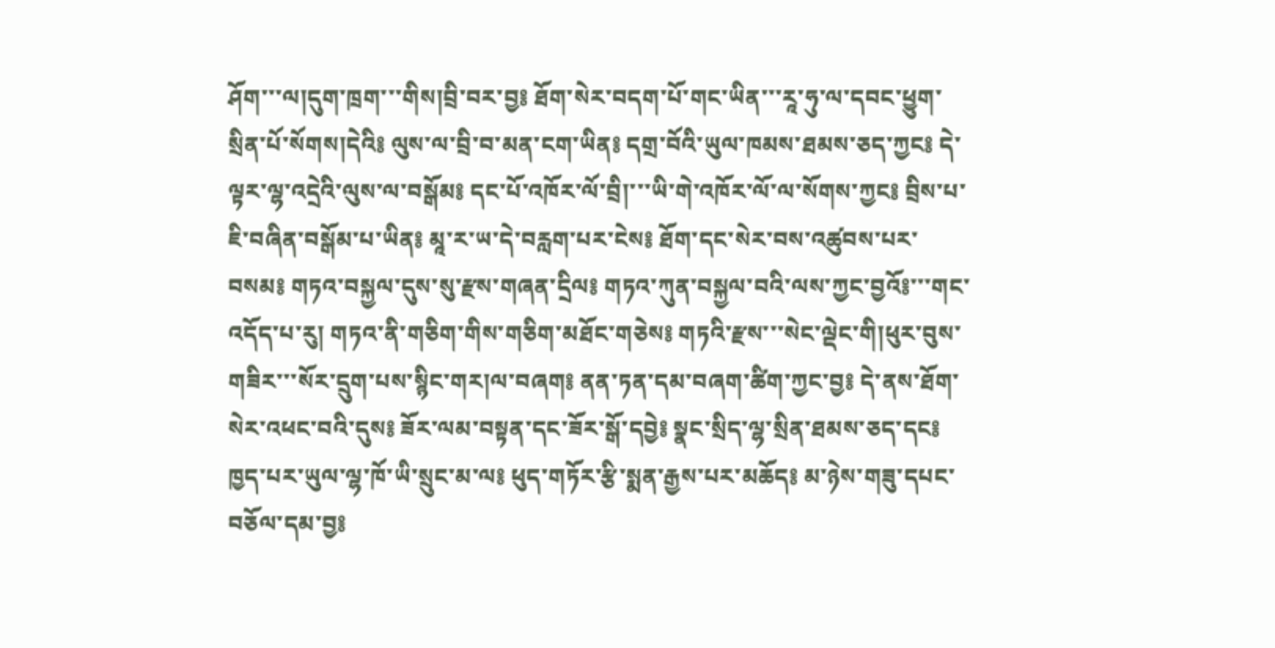ཤོག་་་ལ།དུག་ཁྲག་་་གིས།བྲི་བར་བྱ༔ ཐོག་སེར་བདག་པོ་གང་ཡིན་་་རཱ་ཧུ་ལ་དབང་ཕྱུག་སྲིན་པོ་སོགས།དེའི༔ ལུས་ལ་བྲི་བ་མན་ངག་ཡིན༔ དགྲ་བོའི་ཡུལ་ཁམས་ཐམས་ཅད་ཀྱང༔ དེ་ལྟར་ལྷ་འདྲེའི་ལུས་ལ་བསྒོམ༔ དང་པོ་འཁོར་ལོ་བྲི།་་་ཡི་གེ་འཁོར་ལོ་ལ་སོགས་ཀྱང༔ བྲིས་པ་ཇི་བཞིན་བསྒོམ་པ་ཡིན༔ མཱ་ར་ཡ་དེ་བརླག་པར་ངེས༔ ཐོག་དང་སེར་བས་འཚུབས་པར་བསམ༔ གཏའ་བསྐྱལ་དུས་སུ་རྫས་གཞན་དྲིལ༔ གཏའ་ཀུན་བསྐྱལ་བའི་ལས་ཀྱང་བྱའོ༔་་་གང་འདོད་པ་རུ། གཏའ་ནི་གཅིག་གིས་གཅིག་མཐོང་གཅེས༔ གཏའི་རྫས་་་སེང་ལྡེང་གི།ཕུར་བུས་གཟིར་་་སོར་དྲུག་པས་སྙིང་གར།ལ་བཞག༔ ནན་ཏན་དམ་བཞག་ཚིག་ཀྱང་བྱ༔ དེ་ནས་ཐོག་སེར་འཕང་བའི་དུས༔ ཟོར་ལམ་བསྟན་དང་ཟོར་སྒོ་དབྱེ༔ སྣང་སྲིད་ལྷ་སྲིན་ཐམས་ཅད་དང༔ ཁྱད་པར་ཡུལ་ལྷ་ཁོ་ཡི་སྲུང་མ་ལ༔ ཕུད་གཏོར་རྩི་སྨན་རྒྱས་པར་མཆོད༔ མ་ཉེས་གཟུ་དཔང་བཅོལ་དམ་བྱ༔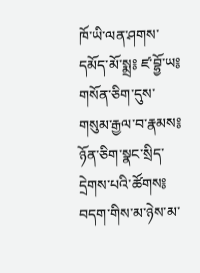ཁོ་ཡི་ལན་ཤགས་དམོད་མོ་སྨྲ༔ ཛ་བྷྱོ་ཡ༔ གསོན་ཅིག་དུས་གསུམ་རྒྱལ་བ་རྣམས༔ ཉོན་ཅིག་སྣང་སྲིད་དྲེགས་པའི་ཚོགས༔ བདག་གིས་མ་ཉེས་མ་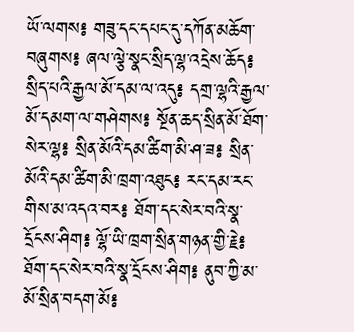ཡོ་ལགས༔ གཟུ་དང་དཔང་དུ་དཀོན་མཆོག་བཞུགས༔ ཞལ་ལྕེ་སྣང་སྲིད་ལྷ་འདྲེས་ཆོད༔ སྲིད་པའི་རྒྱལ་མོ་དམ་ལ་འདུ༔ དགྲ་ལྷའི་རྒྱལ་མོ་དམག་ལ་གཤེགས༔ སྔོན་ཆད་སྲིན་མོ་ཐོག་སེར་ལྷ༔ སྲིན་མོའི་དམ་ཚིག་མི་ཤ་ཟ༔ སྲིན་མོའི་དམ་ཚིག་མི་ཁྲག་འཐུང༔ རང་དམ་རང་གིས་མ་འདའ་བར༔ ཐོག་དང་སེར་བའི་སྣ་དྲོངས་ཤིག༔ ལྷོ་ཡི་ཁྲག་སྲིན་གཉན་གྱི་རྗེ༔ ཐོག་དང་སེར་བའི་སྣ་དྲོངས་ཤིག༔ ནུབ་ཀྱི་མ་མོ་སྲིན་བདག་མོ༔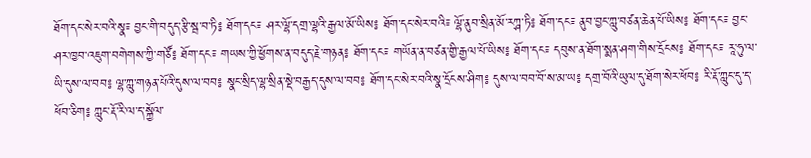ཐོག་དང་སེར་བའི་སྣ༴ བྱང་གི་བདུད་རྩི་སྦ་བ་ཏི༔ ཐོག་དང༴ ཤར་ལྷོ་དགྲ་ལྷའི་རྒྱལ་མོ་ཡིས༔ ཐོག་དང་སེར་བའི༴ ལྷོ་ནུབ་སྲིན་མོ་རཀྴ་ཏི༔ ཐོག་དང༴ ནུབ་བྱང་ཀླུ་བཙན་ཆེན་པོ་ཡིས༔ ཐོག་དང༴ བྱང་ཤར་ཁྱབ་འཇུག་བགེགས་ཀྱི་གཙོ༔ ཐོག་དང༴ གཡས་ཀྱི་ཕྱོགས་ན་བདུད་རྗེ་གཉན༔ ཐོག་དང༴ གཡོན་ན་བཙན་གྱི་རྒྱལ་པོ་ཡིས༔ ཐོག་དང༴ དབུས་ན་ཐོག་སྨན་ཤག་གིས་དྲོངས༔ ཐོག་དང༴ རཱ་ཧུ་ལ་ཡི་དུས་ལ་བབ༔ ལྷ་ཀླུ་གཉན་པོའི་དུས་ལ་བབ༔ སྣང་སྲིད་ལྷ་སྲིན་སྡེ་བརྒྱད་དུས་ལ་བབ༔ ཐོག་དང་སེར་བའི་སྣ་དྲོངས་ཤིག༔ དུས་ལ་བབ་བོ་ས་མ་ཡ༔ དགྲ་བོའི་ཡུལ་དུ་ཐོག་སེར་ཕོབ༔ རི་རྡོ་ཀླུང་དུ་ད་ཕོབ་ཅིག༔ ཀླུང་རྡོ་རི་ལ་ད་སྐྱོལ་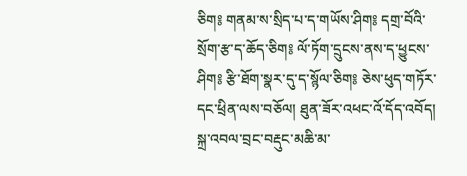ཅིག༔ གནམ་ས་སྲིད་པ་ད་གཡོས་ཤིག༔ དགྲ་བོའི་སྲོག་རྩ་ད་ཆོད་ཅིག༔ ལོ་ཏོག་དྲུངས་ནས་ད་ཕྱུངས་ཤིག༔ རྩི་ཐོག་སྣར་དུ་ད་སྙོལ་ཅིག༔ ཅེས་ཕུད་གཏོར་དང་ཕྲིན་ལས་བཅོལ། ཐུན་ཟོར་འཕང་འོ་དོད་འབོད། སྐྲ་འབལ་བྲང་བརྡུང་མཆི་མ་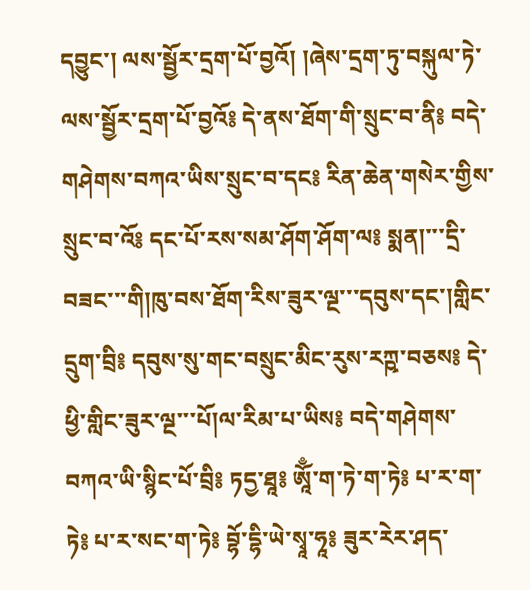དབྱུང་། ལས་སྦྱོར་དྲག་པོ་བྱའོ། །ཞེས་དྲག་ཏུ་བསྐུལ་ཏེ་ལས་སྦྱོར་དྲག་པོ་བྱའོ༔ དེ་ནས་ཐོག་གི་སྲུང་བ་ནི༔ བདེ་གཤེགས་བཀའ་ཡིས་སྲུང་བ་དང༔ རིན་ཆེན་གསེར་གྱིས་སྲུང་བ་འོ༔ དང་པོ་རས་སམ་ཤོག་ཤོག་ལ༔ སྨན།་་་དྲི་བཟང་་་གི།ཁུ་བས་ཐོག་རིས་ཟུར་ལྔ་་་དབུས་དང་།གླིང་དྲུག་བྲི༔ དབུས་སུ་གང་བསྲུང་མིང་རུས་རཀྵ་བཅས༔ དེ་ཕྱི་གླིང་ཟུར་ལྔ་་་པོ།ལ་རིམ་པ་ཡིས༔ བདེ་གཤེགས་བཀའ་ཡི་སྙིང་པོ་བྲི༔ ཏདྱ་ཐཱ༔ ཨཱོྃ་ག་ཏེ་ག་ཏེ༔ པ་ར་ག་ཏེ༔ པ་ར་སང་ག་ཏེ༔ བྷོ་དྷི་ཡེ་སྭཱ་ཧཱ༔ ཟུར་རེར་ཤད་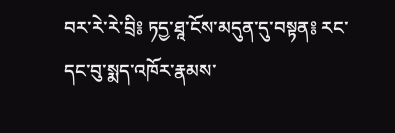བར་རེ་རེ་བྲི༔ ཏདྱ་ཐཱ་ངོས་མདུན་དུ་བསྟན༔ རང་དང་བུ་སྨད་འཁོར་རྣམས་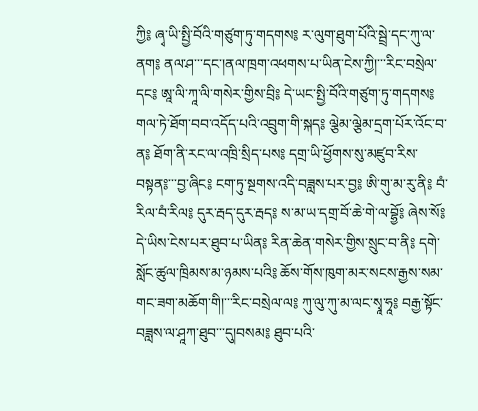ཀྱི༔ ཞྭ་ཡི་སྤྱི་བོའི་གཙུག་ཏུ་གདགས༔ ར་ལུག་ཐུག་པོའི་སྦྲེ་དང་ཀུ་ལ་ནག༔ ནལ་ཤ་་་དང་།ནལ་ཁྲག་འཕགས་པ་ཡིན་ངེས་ཀྱི།་་་རིང་བསྲེལ་དང༔ ཨཱ་ལི་ཀཱ་ལི་གསེར་གྱིས་བྲི༔ དེ་ཡང་སྤྱི་བོའི་གཙུག་ཏུ་གདགས༔ གལ་ཏེ་ཐོག་བབ་འདོད་པའི་འབྲུག་གི་སྐད༔ ལྕེམ་ལྕེམ་དྲག་པོར་འོང་བ་ན༔ ཐོག་ནི་རང་ལ་འཁྲི་སྲིད་པས༔ དགྲ་ཡི་ཕྱོགས་སུ་མཛུབ་རིས་བསྟན༔་་་བྱ་ཞིང༔ ངག་ཏུ་སྔགས་འདི་བཟླས་པར་བྱ༔ ཨི་གུ་མ་རུ་ནི༔ བཾ་རིལ་བཾ་རིལ༔ དུར་རྦད་དུར་རྦད༔ ས་མ་ཡ་དགྲ་བོ་ཆེ་གེ་ལ་བྷྱོ༔ ཞེས་སོ༔ དེ་ཡིས་ངེས་པར་ཐུབ་པ་ཡིན༔ རིན་ཆེན་གསེར་གྱིས་སྲུང་བ་ནི༔ དགེ་སློང་ཚུལ་ཁྲིམས་མ་ཉམས་པའི༔ ཆོས་གོས་ཁུག་མར་སངས་རྒྱས་སམ་གང་ཟག་མཆོག་གི།་་་རིང་བསྲེལ་ལ༔ ཀུ་ལུ་ཀུ་མ་ལང་སྭཱ་ཧཱ༔ བརྒྱ་སྟོང་བཟླས་ལ་ཤཱཀ་ཐུབ་་་དུ།བསམ༔ ཐུབ་པའི་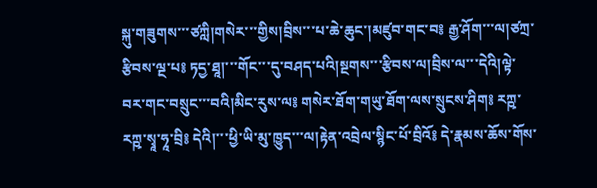སྐུ་གཟུགས་་་ཙཀླི།གསེར་་་གྱིས།བྲིས་་་པ་ཆེ་ཆུང་།མཛུབ་གང་བ༔ རྒྱ་ཤོག་་་ལ།ཙཀྲ་རྩིབས་ལྔ་པ༔ ཏདྱ་ཐཱ།་་་གོང་་་དུ་བཤད་པའི།སྔགས་་་རྩིབས་ལ།བྲིས་ལ་་་དེའི།ལྟེ་བར་གང་བསྲུང་་་བའི།མིང་རུས་ལ༔ གསེར་ཐོག་གཡུ་ཐོག་ལས་སྲུངས་ཤིག༔ རཀྵ་རཀྵ་སྭཱ་ཧཱ་བྲི༔ དེའི།་་་ཕྱི་ཡི་མུ་ཁྱུད་་་ལ།རྟེན་འབྲེལ་སྙིང་པོ་བྲིའོ༔ དེ་རྣམས་ཆོས་གོས་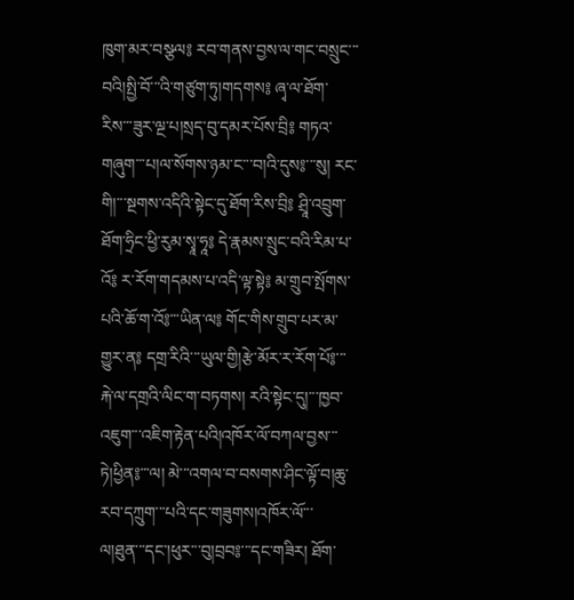ཁུག་མར་བསྩལ༔ རབ་གནས་བྱས་ལ་གང་བསྲུང་་་བའི།སྤྱི་བོ་་་འི་གཙུག་ཏུ།གདགས༔ ཞྭ་ལ་ཐོག་རིས་་་ཟུར་ལྔ་པ།སྲད་བུ་དམར་པོས་བྲི༔ གཏའ་གཞུག་་་པ།ལ་སོགས་ཉམ་ང་་་བ།འི་དུས༔་་་སུ། རང་གི།་་་སྔགས་འདིའི་སྟེང་དུ་ཐོག་རིས་བྲི༔ ཤྲཱི་འབྲུག་ཐོག་ཧྲིང་ཕྱི་རུམ་སྭཱ་ཧཱ༔ དེ་རྣམས་སྲུང་བའི་རིམ་པ་འོ༔ ར་རོག་གདམས་པ་འདི་ལྟ་སྟེ༔ མ་གྲུབ་སྤོགས་པའི་ཆོ་ག་འོ༔་་་ཡིན་ལ༔ གོང་གིས་གྲུབ་པར་མ་གྱུར་ན༔ དགྲ་རིའི་་་ཡུལ་གྱི།རྩེ་མོར་ར་རོག་པོ༔་་་རྐེ་ལ་དགྲའི་ལིང་ག་བཏགས། རའི་སྟེང་དུ།་་་ཁྱབ་འཇུག་་་འཇིག་རྟེན་པའི།འཁོར་ལོ་བཀལ་བྱས་་་ཏེ།ཕྱིན༔་་་ལ། མེ་་་འགལ་བ་བསགས་ཤིང་ལྟོ་བ།ཆུ་རབ་དཀྲུག་་་པའི་དང་གཟུགས།འཁོར་ལོ་་་ལ།ཐུན་་་དང་།ཕུར་་་བུ།བྲབ༔་་་དང་གཟིར། ཐོག་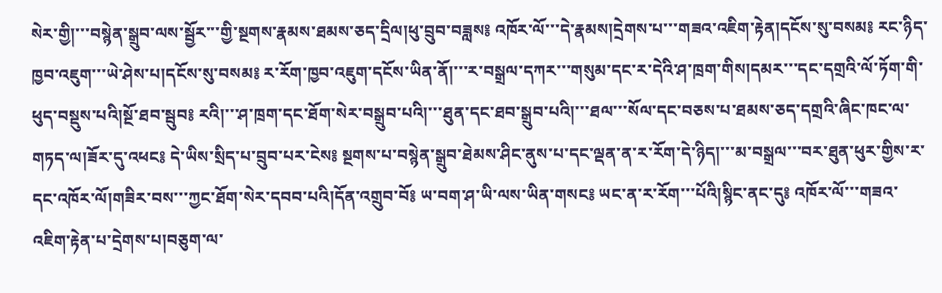སེར་གྱི།་་་བསྙེན་སྒྲུབ་ལས་སྦྱོར་་་གྱི་སྔགས་རྣམས་ཐམས་ཅད་དྲིལ།ཕུ་བྲུབ་བཟླས༔ འཁོར་ལོ་་་དེ་རྣམས།དྲེགས་པ་་་གཟའ་འཇིག་རྟེན།དངོས་སུ་བསམ༔ རང་ཉིད་ཁྱབ་འཇུག་་་ཡེ་ཤེས་པ།དངོས་སུ་བསམ༔ ར་རོག་ཁྱབ་འཇུག་དངོས་ཡིན་ནོ།་་་ར་བསྒྲལ་དཀར་་་གསུམ་དང་ར་དེའི་ཤ་ཁྲག་གིས།དམར་་་དང་དགྲའི་ལོ་ཏོག་གི་ཕུད་བསྡུས་པའི།སྔོ་ཐབ་སྦུབ༔ རའི།་་་ཤ་ཁྲག་དང་ཐོག་སེར་བསྒྲུབ་པའི།་་་ཐུན་དང་ཐབ་སྒྲུབ་པའི།་་་ཐལ་་་སོལ་དང་བཅས་པ་ཐམས་ཅད་དགྲའི་ཞིང་ཁང་ལ་གཏད་ལ།ཟོར་དུ་འཕང༔ དེ་ཡིས་སྲིད་པ་བྲུབ་པར་ངེས༔ སྔགས་པ་བསྙེན་སྒྲུབ་ཐེམས་ཤིང་ནུས་པ་དང་ལྡན་ན་ར་རོག་དེ་ཉིད།་་་མ་བསྒྲལ་་་བར་ཐུན་ཕུར་གྱིས་ར་དང་འཁོར་ལོ།གཟིར་བས་་་ཀྱང་ཐོག་སེར་དབབ་པའི།དོན་འགྲུབ་བོ༔ ཡ་བག་ཤ་ཡི་ལས་ཡིན་གསང༔ ཡང་ན་ར་རོག་་་པོའི།སྙིང་ནང་དུ༔ འཁོར་ལོ་་་གཟའ་འཇིག་རྟེན་པ་དྲེགས་པ།བཅུག་ལ་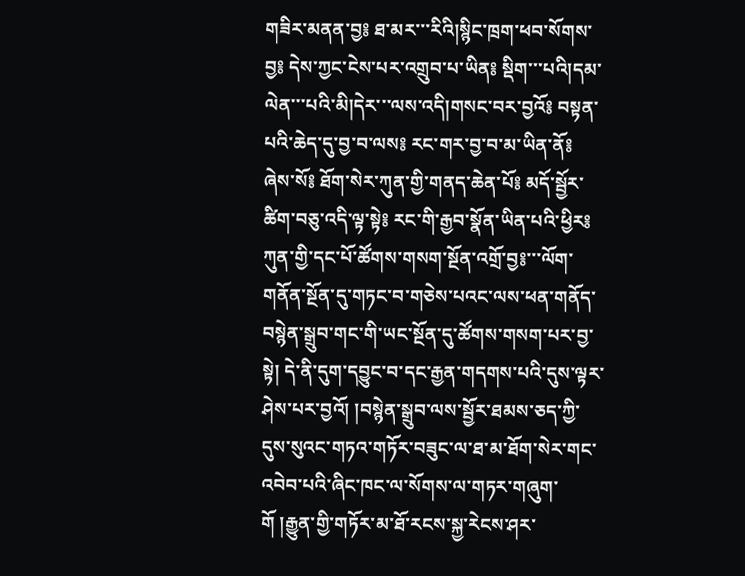གཟིར་མནན་བྱ༔ ཐ་མར་་་རིའི།སྙིང་ཁྲག་ཕབ་སོགས་བྱ༔ དེས་ཀྱང་ངེས་པར་འགྲུབ་པ་ཡིན༔ སྡིག་་་པའི།དམ་ལེན་་་པའི་མི།དེར་་་ལས་འདི།གསང་བར་བྱའོ༔ བསྟན་པའི་ཆེད་དུ་བྱ་བ་ལས༔ རང་གར་བྱ་བ་མ་ཡིན་ནོ༔ ཞེས་སོ༔ ཐོག་སེར་ཀུན་གྱི་གནད་ཆེན་པོ༔ མདོ་སྦྱོར་ཚིག་བཅུ་འདི་ལྟ་སྟེ༔ རང་གི་རྒྱབ་སྣོན་ཡིན་པའི་ཕྱིར༔ ཀུན་གྱི་དང་པོ་ཚོགས་གསག་སྔོན་འགྲོ་བྱ༔་་་ལོག་གནོན་སྔོན་དུ་གཏང་བ་གཅེས་པའང་ལས་ཕན་གནོད་བསྙེན་སྒྲུབ་གང་གི་ཡང་སྔོན་དུ་ཚོགས་གསག་པར་བྱ་སྟེ། དེ་ནི་དུག་དབྱུང་བ་དང་རྒྱན་གདགས་པའི་དུས་ལྟར་ཤེས་པར་བྱའོ། །བསྙེན་སྒྲུབ་ལས་སྦྱོར་ཐམས་ཅད་ཀྱི་དུས་སུའང་གཏའ་གཏོར་བཟུང་ལ་ཐ་མ་ཐོག་སེར་གང་འབེབ་པའི་ཞིང་ཁང་ལ་སོགས་ལ་གཏར་གཞུག་གོ །རྒྱུན་གྱི་གཏོར་མ་ཐོ་རངས་སྐྱ་རེངས་ཤར་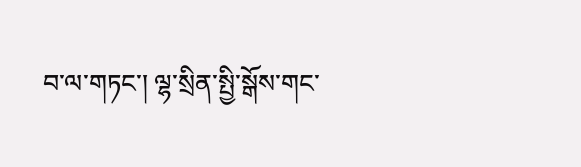བ་ལ་གཏང་། ལྷ་སྲིན་སྤྱི་སྒོས་གང་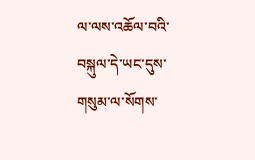ལ་ལས་འཆོལ་བའི་བསྐུལ་དེ་ཡང་དུས་གསུམ་ལ་སོགས་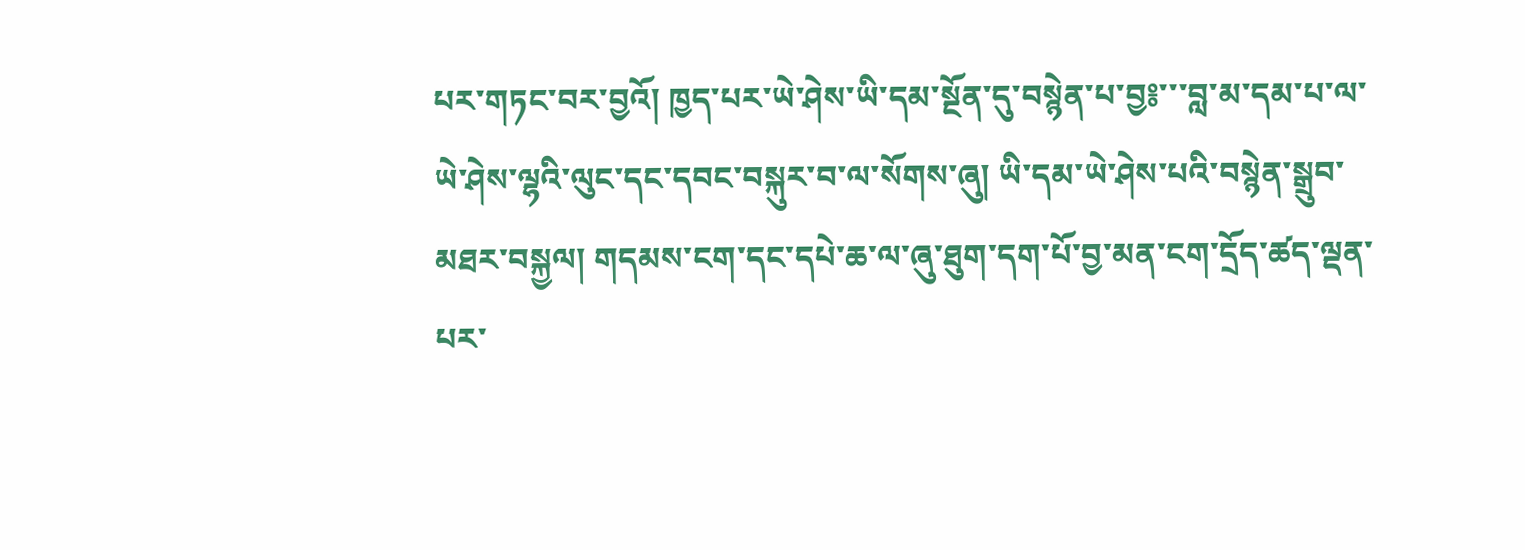པར་གཏང་བར་བྱའོ། ཁྱད་པར་ཡེ་ཤེས་ཡི་དམ་སྔོན་དུ་བསྙེན་པ་བྱ༔་་་བླ་མ་དམ་པ་ལ་ཡེ་ཤེས་ལྷའི་ལུང་དང་དབང་བསྐུར་བ་ལ་སོགས་ཞུ། ཡི་དམ་ཡེ་ཤེས་པའི་བསྙེན་སྒྲུབ་མཐར་བསྐྱལ། གདམས་ངག་དང་དཔེ་ཆ་ལ་ཞུ་ཐུག་དག་པོ་བྱ་མན་ངག་དྲོད་ཚད་ལྡན་པར་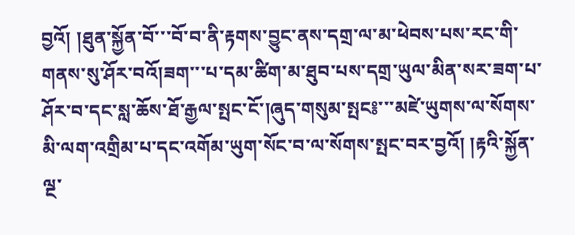བྱའོ། །ཐུན་སྐྱོན་བོ་་་བོ་བ་ནི་རྟགས་བྱུང་ནས་དགྲ་ལ་མ་ཕེབས་པས་རང་གི་གནས་སུ་ཤོར་བའོ།ཟག་་་པ་དམ་ཚིག་མ་ཐུབ་པས་དགྲ་ཡུལ་མིན་སར་ཟག་པ་ཤོར་བ་དང་སླ་ཆོས་ཐོ་རྒྱལ་སྤང་ངོ་།ཞུད་གསུམ་སྤང༔་་་མཛེ་ཡུགས་ལ་སོགས་མི་ལག་འགྲིམ་པ་དང་འགོམ་ཡུག་སོང་བ་ལ་སོགས་སྤང་བར་བྱའོ། །རྟའི་སྐྱོན་ལྔ་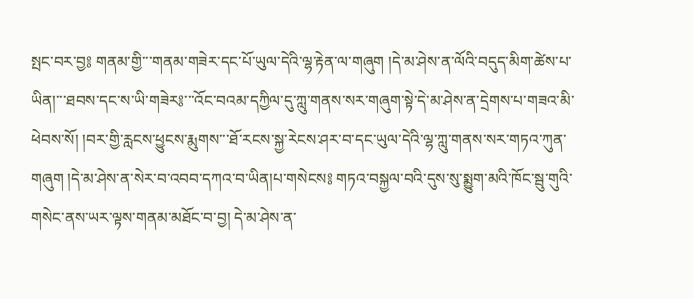སྤང་བར་བྱ༔ གནམ་གྱི་་་གནམ་གཟེར་དང་པོ་ཡུལ་དེའི་ལྷ་རྟེན་ལ་གཞུག །དེ་མ་ཤེས་ན་ལོའི་བདུད་མིག་ཚེས་པ་ཡིན།་་་ཐབས་དང་ས་ཡི་གཟེར༔་་་འོང་བའམ་དཀྱིལ་དུ་ཀླུ་གནས་སར་གཞུག་སྟེ་དེ་མ་ཤེས་ན་དྲེགས་པ་གཟའ་མི་ཕེབས་སོ། །བར་གྱི་རླངས་ཕྱུངས་རྨུགས་་་ཐོ་རངས་སྐྱ་རེངས་ཤར་བ་དང་ཡུལ་དེའི་ལྷ་ཀླུ་གནས་སར་གཏའ་ཀུན་གཞུག །དེ་མ་ཤེས་ན་སེར་བ་འབབ་དཀའ་བ་ཡིན།པ་གསེངས༔ གཏའ་བསྐྱལ་བའི་དུས་སུ་སྨྱུག་མའི་ཁོང་སྦུ་གུའི་གསེང་ནས་ཡར་ལྟས་གནམ་མཐོང་བ་བྱ། དེ་མ་ཤེས་ན་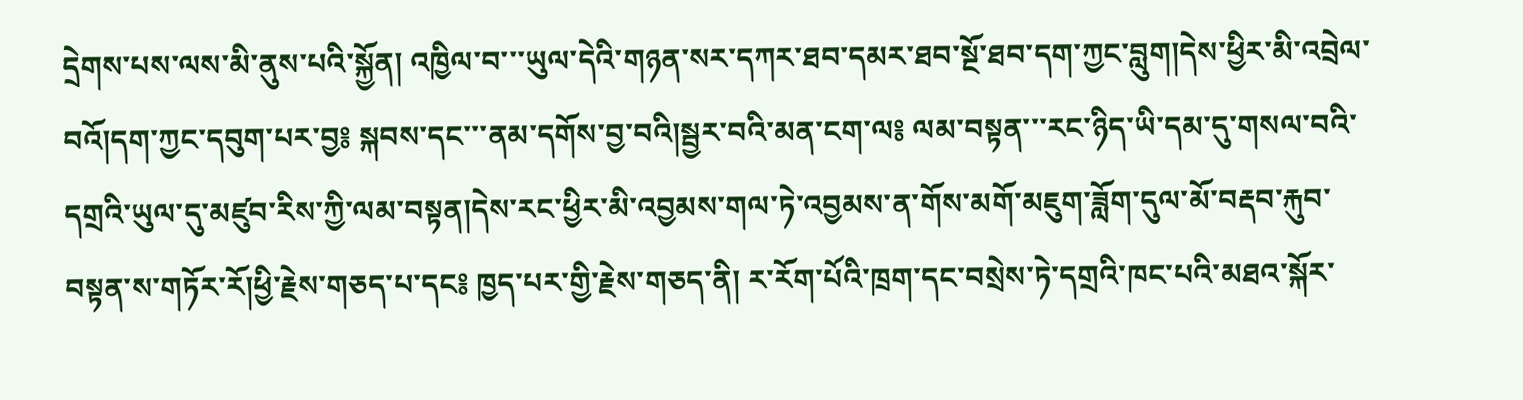དྲེགས་པས་ལས་མི་ནུས་པའི་སྐྱོན། འཁྱིལ་བ་་་ཡུལ་དེའི་གཉན་སར་དཀར་ཐབ་དམར་ཐབ་སྔོ་ཐབ་དག་ཀྱང་བླུག།དེས་ཕྱིར་མི་འབྲེལ་བའོ།དག་ཀྱང་དབུག་པར་བྱ༔ སྐབས་དང་་་ནམ་དགོས་བྱ་བའི།སྦྱར་བའི་མན་ངག་ལ༔ ལམ་བསྟན་་་རང་ཉིད་ཡི་དམ་དུ་གསལ་བའི་དགྲའི་ཡུལ་དུ་མཛུབ་རིས་ཀྱི་ལམ་བསྟན།དེས་རང་ཕྱིར་མི་འབྱམས་གལ་ཏེ་འབྱམས་ན་གོས་མགོ་མཇུག་ཟློག་དུལ་མོ་བརྡབ་རྐུབ་བསྟན་ས་གཏོར་རོ།ཕྱི་རྗེས་གཅད་པ་དང༔ ཁྱད་པར་གྱི་རྗེས་གཅད་ནི། ར་རོག་པོའི་ཁྲག་དང་བསྲེས་ཏེ་དགྲའི་ཁང་པའི་མཐའ་སྐོར་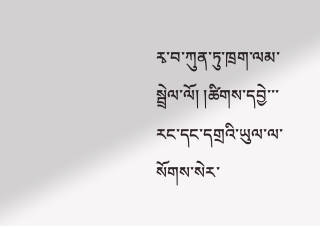རྭ་བ་ཀུན་ཏུ་ཁྲག་ལམ་སྦྲེལ་ལོ། །ཚིགས་དབྱེ་་་རང་དང་དགྲའི་ཡུལ་ལ་སོགས་སེར་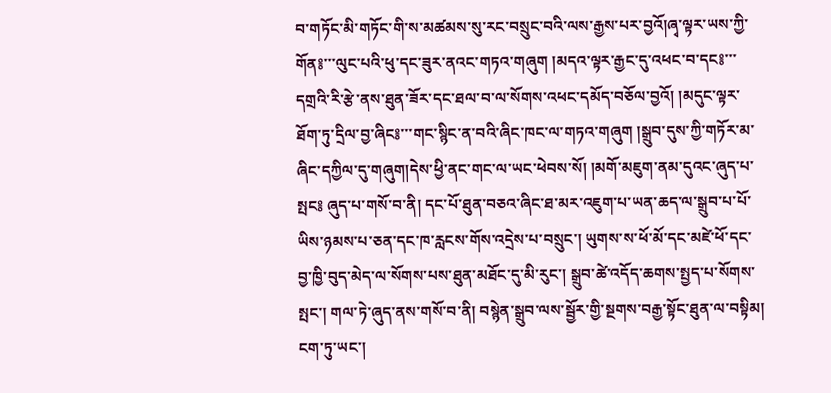བ་གཏོང་མི་གཏོང་གི་ས་མཚམས་སུ་རང་བསྲུང་བའི་ལས་རྒྱས་པར་བྱའོ།ཞྭ་ལྟར་ཡས་ཀྱི་གོན༔་་་ལུང་པའི་ཕུ་དང་ཟུར་ནའང་གཏའ་གཞུག །མདའ་ལྟར་རྒྱང་དུ་འཕང་བ་དང༔་་་དགྲའི་རི་རྩེ་ནས་ཐུན་ཟོར་དང་ཐལ་བ་ལ་སོགས་འཕང་དམོད་བཅོལ་བྱའོ། །མདུང་ལྟར་ཐོག་ཏུ་དྲིལ་བྱ་ཞིང༔་་་གང་སྙིང་ན་བའི་ཞིང་ཁང་ལ་གཏའ་གཞུག །སྒྲུབ་དུས་ཀྱི་གཏོར་མ་ཞིང་དཀྱིལ་དུ་གཞུག།དེས་ཕྱི་ནང་གང་ལ་ཡང་ཕེབས་སོ། །མགོ་མཇུག་ནམ་དུའང་ཞུད་པ་སྤང༔ ཞུད་པ་གསོ་བ་ནི། དང་པོ་ཐུན་བཅའ་ཞིང་ཐ་མར་འཇུག་པ་ཡན་ཆད་ལ་སྒྲུབ་པ་པོ་ཡིས་ཉམས་པ་ཅན་དང་ཁ་རླངས་གོས་འདྲེས་པ་བསྲུང་། ཡུགས་ས་ཕོ་མོ་དང་མཛེ་ཕོ་དང་བྱ་ཁྱི་བུད་མེད་ལ་སོགས་པས་ཐུན་མཐོང་དུ་མི་རུང་། སྒྲུབ་ཚེ་འདོད་ཆགས་སྤྱད་པ་སོགས་སྤང་། གལ་ཏེ་ཞུད་ནས་གསོ་བ་ནི། བསྙེན་སྒྲུབ་ལས་སྦྱོར་གྱི་སྔགས་བརྒྱ་སྟོང་ཐུན་ལ་བསྟིམ། ངག་ཏུ་ཡང་།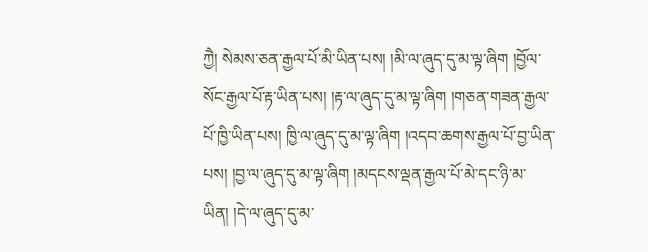ཀྱཻ། སེམས་ཅན་རྒྱལ་པོ་མི་ཡིན་པས། །མི་ལ་ཞུད་དུ་མ་ལྟ་ཞིག །བྱོལ་སོང་རྒྱལ་པོ་རྟ་ཡིན་པས། །རྟ་ལ་ཞུད་དུ་མ་ལྟ་ཞིག །གཅན་གཟན་རྒྱལ་པོ་ཁྱི་ཡིན་པས། ཁྱི་ལ་ཞུད་དུ་མ་ལྟ་ཞིག །འདབ་ཆགས་རྒྱལ་པོ་བྱ་ཡིན་པས། །བྱ་ལ་ཞུད་དུ་མ་ལྟ་ཞིག །མདངས་ལྡན་རྒྱལ་པོ་མེ་དང་ཉི་མ་ཡིན། །དེ་ལ་ཞུད་དུ་མ་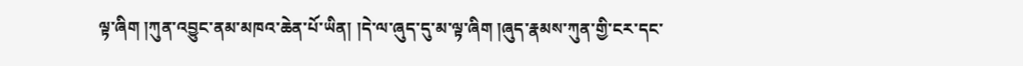ལྟ་ཞིག །ཀུན་འབྱུང་ནམ་མཁའ་ཆེན་པོ་ཡིན། །དེ་ལ་ཞུད་དུ་མ་ལྟ་ཞིག །ཞུད་རྣམས་ཀུན་གྱི་ངར་དང་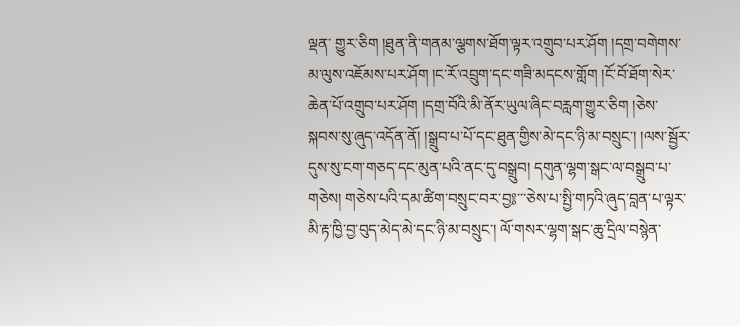ལྡན་ གྱུར་ཅིག །ཐུན་ནི་གནམ་ལྕགས་ཐོག་ལྟར་འགྲུབ་པར་ཤོག །དགྲ་བགེགས་མ་ལུས་འཇོམས་པར་ཤོག །ང་རོ་འབྲུག་དང་གཟི་མདངས་གློག །ངོ་བོ་ཐོག་སེར་ཆེན་པོ་འགྲུབ་པར་ཤོག །དགྲ་བོའི་མི་ནོར་ཡུལ་ཞིང་བརླག་གྱུར་ཅིག །ཅེས་སྐབས་སུ་ཞུད་འདོན་ནོ། །སྒྲུབ་པ་པོ་དང་ཐུན་གྱིས་མེ་དང་ཉི་མ་བསྲུང་། །ལས་སྦྱོར་དུས་སུ་ངག་གཅད་དང་མུན་པའི་ནང་དུ་བསྒྲུབ། དགུན་ལྷག་སྒང་ལ་བསྒྲུབ་པ་གཅེས། གཅེས་པའི་དམ་ཚིག་བསྲུང་བར་བྱ༔་་་ཅེས་པ་སྤྱི་གཏའི་ཞུད་བླན་པ་ལྟར་མི་རྟ་ཁྱི་བྱ་བུད་མེད་མེ་དང་ཉི་མ་བསྲུང་། ལོ་གསར་ལྷག་སྒང་ཆུ་དྲིལ་བསྙེན་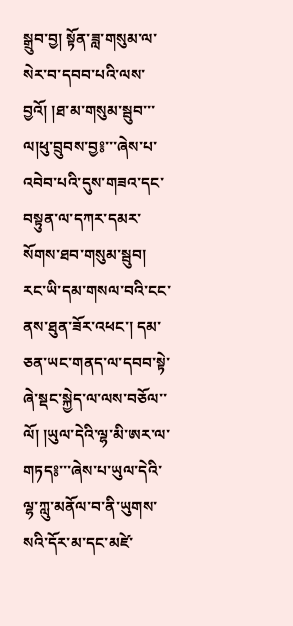སྒྲུབ་བྱ། སྟོན་ཟླ་གསུམ་ལ་སེར་བ་དབབ་པའི་ལས་བྱའོ། །ཐ་མ་གསུམ་སྦུབ་་་ལ།ཕུ་བྲུབས་བྱ༔་་་ཞེས་པ་འབེབ་པའི་དུས་གཟའ་དང་བསྟུན་ལ་དཀར་དམར་སོགས་ཐབ་གསུམ་སྦུབ། རང་ཡི་དམ་གསལ་བའི་ངང་ནས་ཐུན་ཟོར་འཕང་། དམ་ཅན་ཡང་གནད་ལ་དབབ་སྟེ་ཞེ་སྡང་སྐྱེད་ལ་ལས་བཅོལ་་ལོ། །ཡུལ་དེའི་ལྷ་མི་ཨར་ལ་གཏད༔་་་ཞེས་པ་ཡུལ་དེའི་ལྷ་ཀླུ་མནོལ་བ་ནི་ཡུགས་སའི་དོར་མ་དང་མཛེ་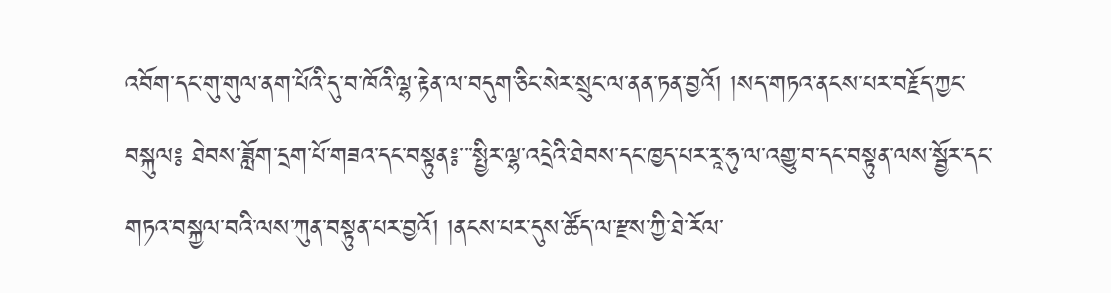འབོག་དང་གུ་གུལ་ནག་པོའི་དུ་བ་ཁོའི་ལྷ་རྟེན་ལ་བདུག་ཅིང་སེར་སྲུང་ལ་ནན་ཏན་བྱའོ། །སད་གཏའ་ནངས་པར་བརྗོད་ཀྱང་བསྐུལ༔ ཐེབས་ཟློག་དྲག་པོ་གཟའ་དང་བསྟུན༔་་་སྤྱིར་ལྷ་འདྲེའི་ཐེབས་དང་ཁྱད་པར་རཱ་ཧུ་ལ་འགྱུ་བ་དང་བསྟུན་ལས་སྦྱོར་དང་གཏའ་བསྐྱལ་བའི་ལས་ཀུན་བསྟུན་པར་བྱའོ། །ནངས་པར་དུས་ཚོད་ལ་རྫས་ཀྱི་ཐེ་རོལ་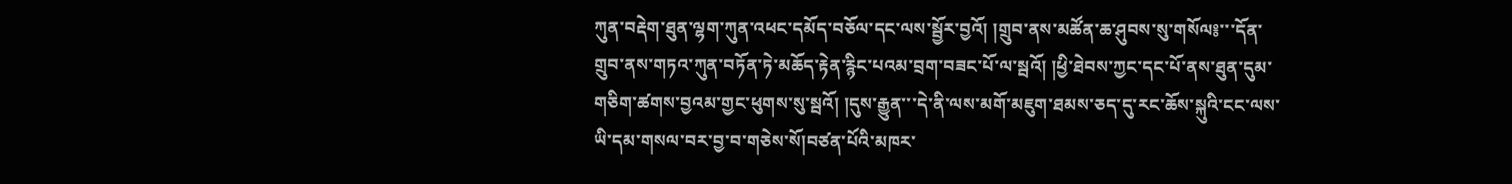ཀུན་བརྡེག་ཐུན་ལྷག་ཀུན་འཕང་དམོད་བཅོལ་དང་ལས་སྦྱོར་བྱའོ། །གྲུབ་ནས་མཚོན་ཆ་ཤུབས་སུ་གསོལ༔་་་དོན་གྲུབ་ནས་གཏའ་ཀུན་བཏོན་ཏེ་མཆོད་རྟེན་རྙིང་པའམ་བྲག་བཟང་པོ་ལ་སྦའོ། །ཕྱི་ཐེབས་ཀྱང་དང་པོ་ནས་ཐུན་དུམ་གཅིག་ཚགས་བྱའམ་གྱང་ཕུགས་སུ་སྦའོ། །དུས་རྒྱུན་་་དེ་ནི་ལས་མགོ་མཇུག་ཐམས་ཅད་དུ་རང་ཆོས་སྐུའི་ངང་ལས་ཡི་དམ་གསལ་བར་བྱ་བ་གཅེས་སོ།བཙན་པོའི་མཁར་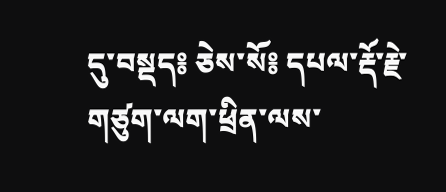དུ་བསྡད༔ ཅེས་སོ༔ དཔལ་རྡོ་རྗེ་གཙུག་ལག་ཕྲིན་ལས་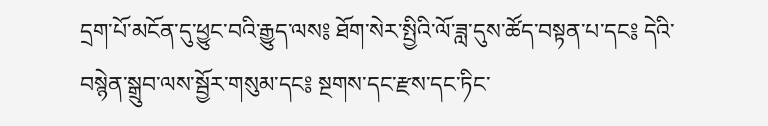དྲག་པོ་མངོན་དུ་ཕྱུང་བའི་རྒྱུད་ལས༔ ཐོག་སེར་སྤྱིའི་ལོ་ཟླ་དུས་ཚོད་བསྟན་པ་དང༔ དེའི་བསྙེན་སྒྲུབ་ལས་སྦྱོར་གསུམ་དང༔ སྔགས་དང་རྫས་དང་ཏིང་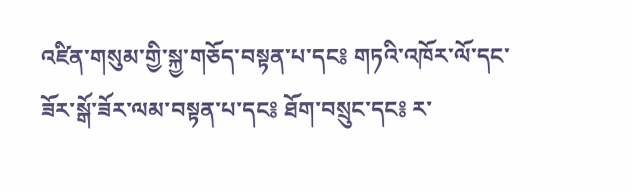འཛིན་གསུམ་གྱི་སྐྱ་གཅོད་བསྟན་པ་དང༔ གཏའི་འཁོར་ལོ་དང་ཟོར་སྒོ་ཟོར་ལམ་བསྟན་པ་དང༔ ཐོག་བསྲུང་དང༔ ར་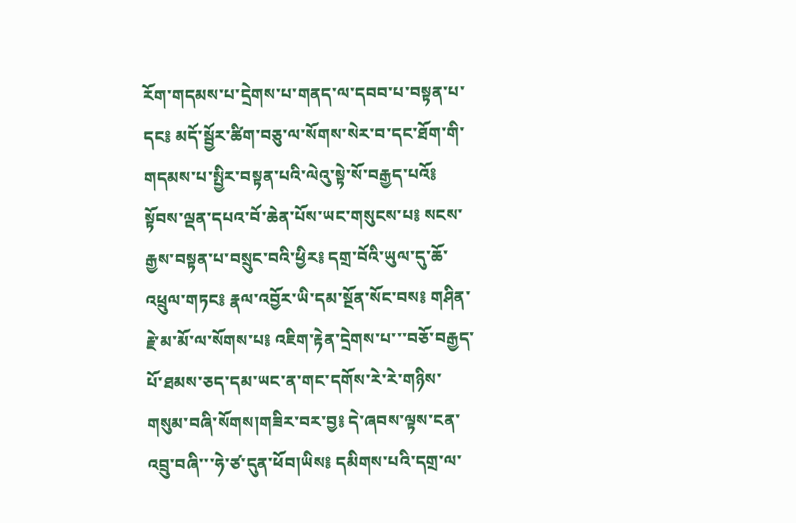རོག་གདམས་པ་དྲེགས་པ་གནད་ལ་དབབ་པ་བསྟན་པ་དང༔ མདོ་སྦྱོར་ཚིག་བཅུ་ལ་སོགས་སེར་བ་དང་ཐོག་གི་གདམས་པ་སྤྱིར་བསྟན་པའི་ལེའུ་སྟེ་སོ་བརྒྱད་པའོ༔ སྟོབས་ལྡན་དཔའ་བོ་ཆེན་པོས་ཡང་གསུངས་པ༔ སངས་རྒྱས་བསྟན་པ་བསྲུང་བའི་ཕྱིར༔ དགྲ་བོའི་ཡུལ་དུ་ཆོ་འཕྲུལ་གཏང༔ རྣལ་འབྱོར་ཡི་དམ་སྔོན་སོང་བས༔ གཤིན་རྗེ་མ་མོ་ལ་སོགས་པ༔ འཇིག་རྟེན་དྲེགས་པ་་་བཅོ་བརྒྱད་པོ་ཐམས་ཅད་དམ་ཡང་ན་གང་དགོས་རེ་རེ་གཉིས་གསུམ་བཞི་སོགས།གཟིར་བར་བྱ༔ དེ་ཞབས་ལྟས་ངན་འབྲུ་བཞི་་་ཧེ་ཙ་དུན་ཕོབ།ཡིས༔ དམིགས་པའི་དགྲ་ལ་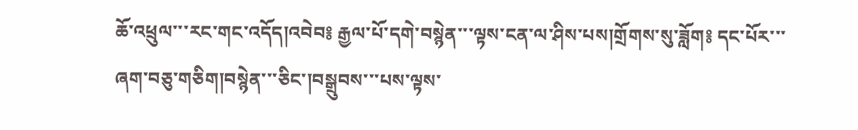ཆོ་འཕྲུལ་་་རང་གང་འདོད།འབེབ༔ རྒྱལ་པོ་དགེ་བསྙེན་་་ལྟས་ངན་ལ་ཤིས་པས།གྲོགས་སུ་ཟློག༔ དང་པོར་་་ཞག་བཅུ་གཅིག།བསྙེན་་་ཅིང་།བསྒྲུབས་་་པས་ལྟས་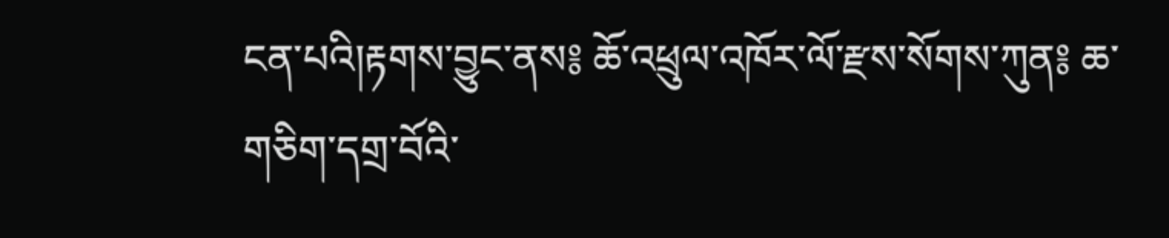ངན་པའི།རྟགས་བྱུང་ནས༔ ཆོ་འཕྲུལ་འཁོར་ལོ་རྫས་སོགས་ཀུན༔ ཆ་གཅིག་དགྲ་བོའི་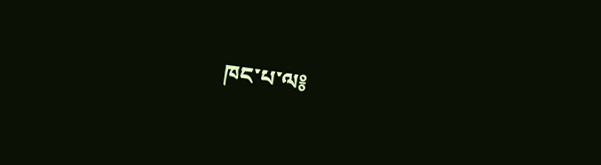ཁང་པ་ལ༔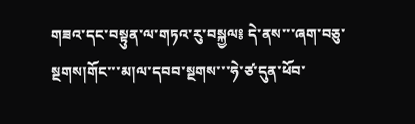གཟའ་དང་བསྟུན་ལ་གཏའ་རུ་བསྐྱལ༔ དེ་ནས་་་ཞག་བཅུ་སྔགས།གོང་་་མ།ལ་དབབ་སྔགས་་་ཧེ་ཙ་དུན་ཕོབ་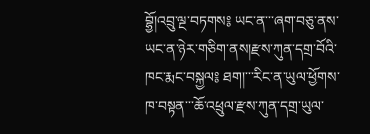བྷྱོ།འབྲུ་ལྔ་བཏགས༔ ཡང་ན་་་ཞག་བཅུ་ནས་ཡང་ན་ཉེར་གཅིག་ནས།རྫས་ཀུན་དགྲ་བོའི་ཁང་རྨང་བསྐྱལ༔ ཐག།་་་རིང་ན་ཡུལ་ཕྱོགས་ཁ་བསྟན་་་ཆོ་འཕྲུལ་རྫས་ཀུན་དགྲ་ཡུལ་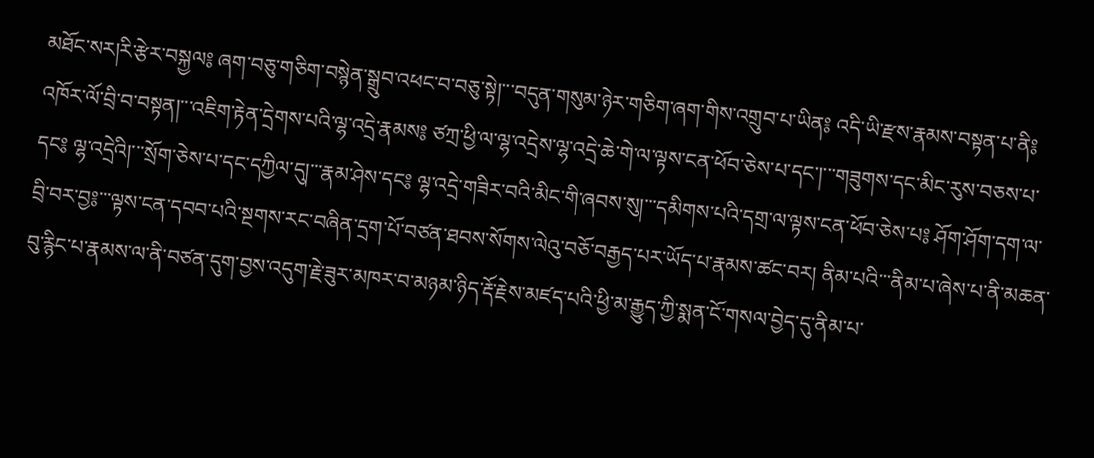མཐོང་སར།རི་རྩེར་བསྐྱལ༔ ཞག་བཅུ་གཅིག་བསྙེན་སྒྲུབ་འཕང་བ་བཅུ་སྟེ།་་་བདུན་གསུམ་ཉེར་གཅིག་ཞག་གིས་འགྲུབ་པ་ཡིན༔ འདི་ཡི་རྫས་རྣམས་བསྟན་པ་ནི༔ འཁོར་ལོ་བྲི་བ་བསྟན།་་་འཇིག་རྟེན་དྲེགས་པའི་ལྷ་འདྲེ་རྣམས༔ ཙཀྲ་ཕྱི་ལ་ལྷ་འདྲེས་ལྷ་འདྲེ་ཆེ་གེ་ལ་ལྟས་ངན་ཕོབ་ཅེས་པ་དང་།་་་གཟུགས་དང་མིང་རུས་བཅས་པ་དང༔ ལྷ་འདྲེའི།་་་སྲོག་ཅེས་པ་དང་དཀྱིལ་དུ།་་་རྣམ་ཤེས་དང༔ ལྷ་འདྲེ་གཟིར་བའི་མིང་གི་ཞབས་སུ།་་་དམིགས་པའི་དགྲ་ལ་ལྟས་ངན་ཕོབ་ཅེས་པ༔ ཤོག་ཤོག་དག་ལ་བྲི་བར་བྱ༔་་་ལྟས་ངན་དབབ་པའི་སྔགས་རང་བཞིན་དྲག་པོ་བཙན་ཐབས་སོགས་ལེའུ་བཅོ་བརྒྱད་པར་ཡོད་པ་རྣམས་ཚང་བར། ནིམ་པའི་་་ནིམ་པ་ཞེས་པ་ནི་མཆན་བུ་རྙིང་པ་རྣམས་ལ་ནི་བཙན་དུག་བྱས་འདུག་རྗེ་ཟུར་མཁར་བ་མཉམ་ཉིད་རྡོ་རྗེས་མཛད་པའི་ཕྱི་མ་རྒྱུད་ཀྱི་སྨན་ངོ་གསལ་བྱེད་དུ་ནིམ་པ་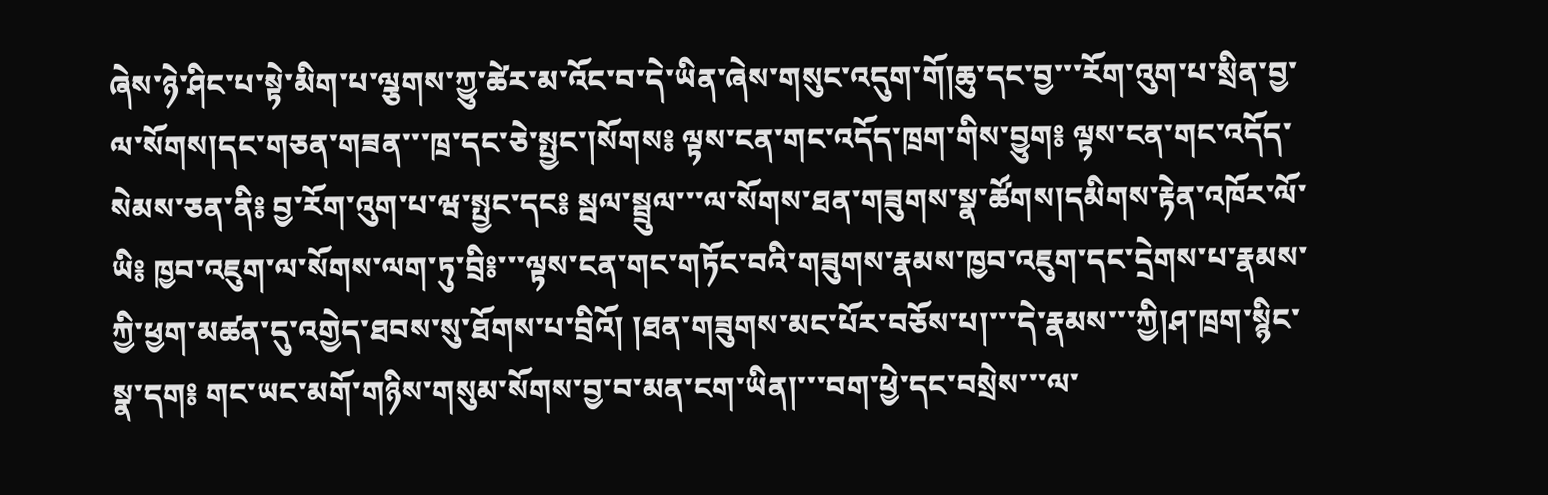ཞེས་ཉེ་ཤིང་པ་སྟེ་མིག་པ་ལྕགས་ཀྱུ་ཚེར་མ་འོང་བ་དེ་ཡིན་ཞེས་གསུང་འདུག་གོ།ཆུ་དང་བྱ་་་རོག་འུག་པ་སྲིན་བྱ་ལ་སོགས།དང་གཅན་གཟན་་་ཁྲ་དང་ཅེ་སྤྱང་།སོགས༔ ལྟས་ངན་གང་འདོད་ཁྲག་གིས་བྱུག༔ ལྟས་ངན་གང་འདོད་སེམས་ཅན་ནི༔ བྱ་རོག་འུག་པ་ཝ་སྤྱང་དང༔ སྦལ་སྦྲུལ་་་ལ་སོགས་ཐན་གཟུགས་སྣ་ཚོགས།དམིགས་རྟེན་འཁོར་ལོ་ཡི༔ ཁྱབ་འཇུག་ལ་སོགས་ལག་ཏུ་བྲི༔་་་ལྟས་ངན་གང་གཏོང་བའི་གཟུགས་རྣམས་ཁྱབ་འཇུག་དང་དྲེགས་པ་རྣམས་ཀྱི་ཕྱག་མཚན་དུ་འགྱེད་ཐབས་སུ་ཐོགས་པ་བྲིའོ། །ཐན་གཟུགས་མང་པོར་བཅོས་པ།་་་དེ་རྣམས་་་ཀྱི།ཤ་ཁྲག་སྙིང་སྣ་དག༔ གང་ཡང་མགོ་གཉིས་གསུམ་སོགས་བྱ་བ་མན་ངག་ཡིན།་་་བག་ཕྱེ་དང་བསྲེས་་་ལ་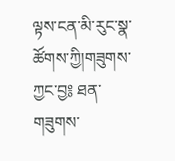ལྟས་ངན་མི་རུང་སྣ་ཚོགས་ཀྱི།གཟུགས་ཀྱང་བྱ༔ ཐན་གཟུགས་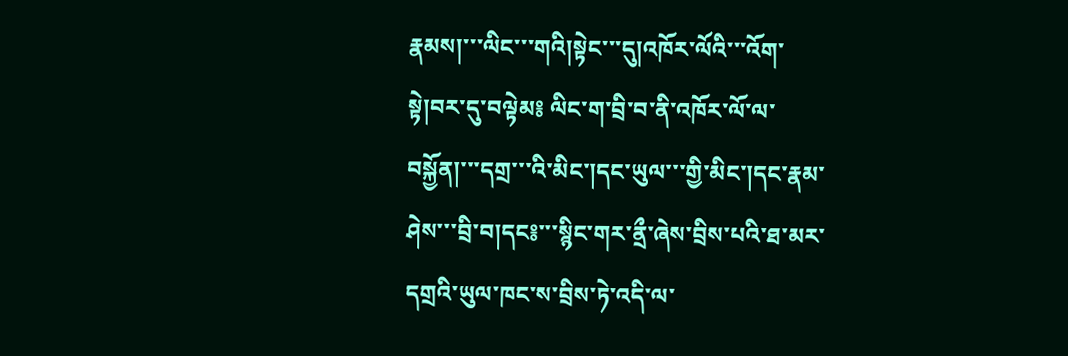རྣམས།་་་ལིང་་་གའི།སྟེང་་་དུ།འཁོར་ལོའི་་་འོག་སྟེ།བར་དུ་བལྟེམ༔ ལིང་ག་བྲི་བ་ནི་འཁོར་ལོ་ལ་བསྐྱོན།་་་དགྲ་་་འི་མིང་།དང་ཡུལ་་་གྱི་མིང་།དང་རྣམ་ཤེས་་་བྲི་བ།དང༔་་་སྙིང་གར་ནྲྀ་ཞེས་བྲིས་པའི་ཐ་མར་དགྲའི་ཡུལ་ཁང་ས་བྲིས་ཏེ་འདི་ལ་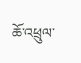ཆོ་འཕྲུལ་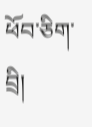ཕོབ་ཅིག་བྲི།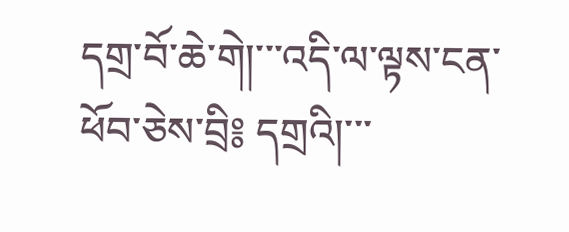དགྲ་བོ་ཆེ་གེ།་་་འདི་ལ་ལྟས་ངན་ཕོབ་ཅེས་བྲི༔ དགྲའི།་་་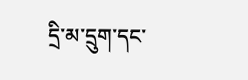དྲི་མ་དྲུག་དང་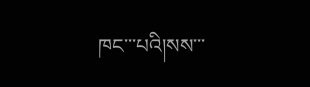ཁང་་་པའི།སས་་་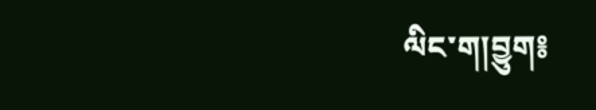ལིང་ག།བྱུག༔